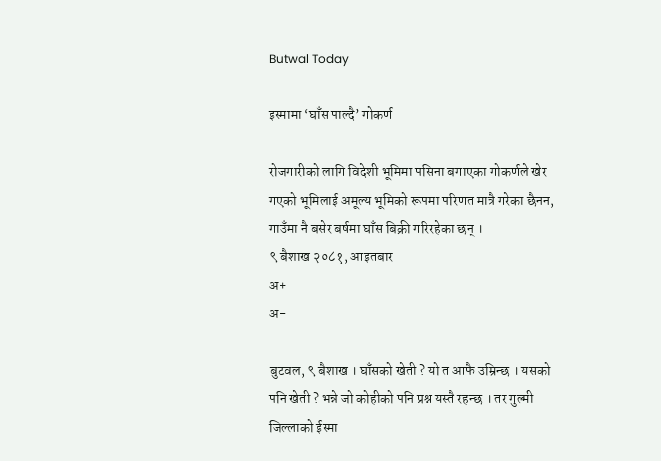Butwal Today

इस्मामा ‘घाँस पाल्दै’ गोकर्ण

रोजगारीको लागि विदेशी भूमिमा पसिना बगाएका गोकर्णले खेर गएको भूमिलाई अमूल्य भूमिको रूपमा परिणत मात्रै गरेका छैनन, गाउँमा नै बसेर बर्षमा घाँस बिक्री गरिरहेका छन् ।
९ बैशाख २०८१, आइतबार
अ+
अ-

बुटवल, ९ बैशाख । घाँसको खेती ? यो त आफै उम्रिन्छ । यसको पनि खेती ? भन्ने जो कोहीको पनि प्रश्न यस्तै रहन्छ । तर गुल्मी जिल्लाको ईस्मा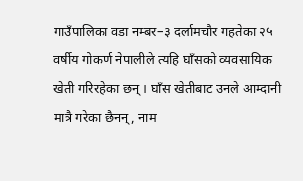गाउँपालिका वडा नम्बर–३ दर्लामचौर गहतेका २५ वर्षीय गोकर्ण नेपालीले त्यहि घाँसको व्यवसायिक खेती गरिरहेका छन् । घाँस खेतीबाट उनले आम्दानी मात्रै गरेका छैनन्, नाम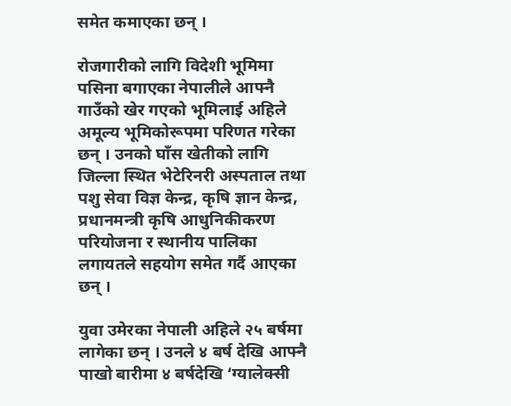समेत कमाएका छन् ।

रोजगारीको लागि विदेशी भूमिमा पसिना बगाएका नेपालीले आफ्नै गाउँको खेर गएको भूमिलाई अहिले अमूल्य भूमिकोरूपमा परिणत गरेका छन् । उनको घाँस खेतीको लागि जिल्ला स्थित भेटेरिनरी अस्पताल तथा पशु सेवा विज्ञ केन्द्र, कृषि ज्ञान केन्द्र, प्रधानमन्त्री कृषि आधुनिकीकरण परियोजना र स्थानीय पालिका लगायतले सहयोग समेत गर्दै आएका छन् ।

युवा उमेरका नेपाली अहिले २५ बर्षमा लागेका छन् । उनले ४ बर्ष देखि आफ्नै पाखो बारीमा ४ बर्षदेखि ‘ग्यालेक्सी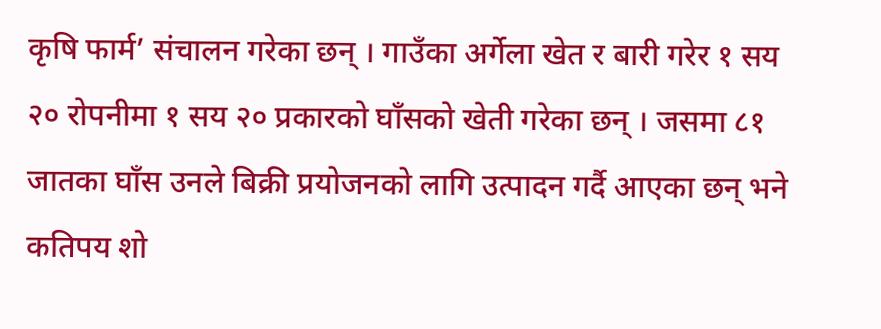कृषि फार्म’ संचालन गरेका छन् । गाउँका अर्गेला खेत र बारी गरेर १ सय २० रोपनीमा १ सय २० प्रकारको घाँसको खेती गरेका छन् । जसमा ८१ जातका घाँस उनले बिक्री प्रयोजनको लागि उत्पादन गर्दै आएका छन् भने कतिपय शो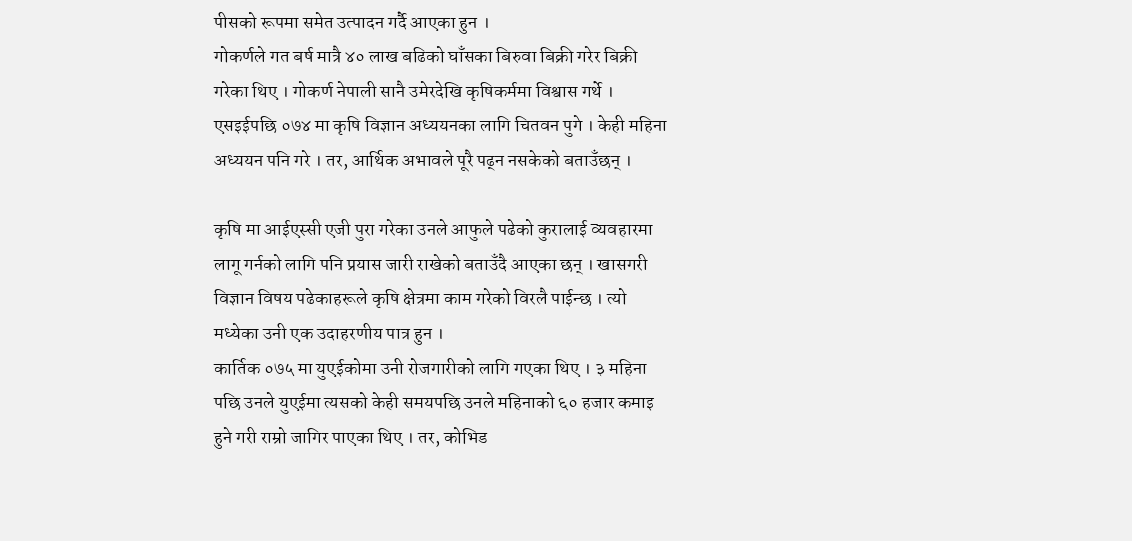पीसको रूपमा समेत उत्पादन गर्दै आएका हुन ।
गोकर्णले गत बर्ष मात्रै ४० लाख बढिको घाँसका बिरुवा बिक्री गरेर बिक्री गरेका थिए । गोकर्ण नेपाली सानै उमेरदेखि कृषिकर्ममा विश्वास गर्थे । एसइईपछि ०७४ मा कृषि विज्ञान अध्ययनका लागि चितवन पुगे । केही महिना अध्ययन पनि गरे । तर, आर्थिक अभावले पूरै पढ्न नसकेको बताउँछन् ।

कृषि मा आईएस्सी एजी पुरा गरेका उनले आफुले पढेको कुरालाई व्यवहारमा लागू गर्नको लागि पनि प्रयास जारी राखेको बताउँदै आएका छन् । खासगरी विज्ञान विषय पढेकाहरूले कृषि क्षेत्रमा काम गरेको विरलै पाईन्छ । त्यो मध्येका उनी एक उदाहरणीय पात्र हुन ।
कार्तिक ०७५ मा युएईकोमा उनी रोजगारीको लागि गएका थिए । ३ महिना पछि उनले युएईमा त्यसको केही समयपछि उनले महिनाको ६० हजार कमाइ हुने गरी राम्रो जागिर पाएका थिए । तर, कोभिड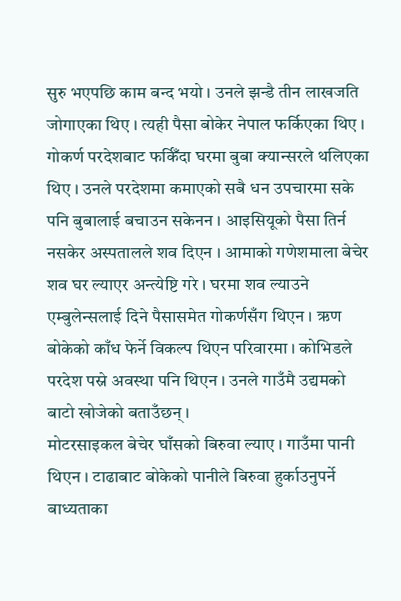सुरु भएपछि काम बन्द भयो । उनले झन्डै तीन लाखजति जोगाएका थिए । त्यही पैसा बोकेर नेपाल फर्किएका थिए । गोकर्ण परदेशबाट फर्किँदा घरमा बुबा क्यान्सरले थलिएका थिए । उनले परदेशमा कमाएको सबै धन उपचारमा सके पनि बुबालाई बचाउन सकेनन । आइसियूको पैसा तिर्न नसकेर अस्पतालले शव दिएन । आमाको गणेशमाला बेचेर शव घर ल्याएर अन्त्येष्टि गरे । घरमा शव ल्याउने एम्बुलेन्सलाई दिने पैसासमेत गोकर्णसँग थिएन । ऋण बोकेको काँध फेर्ने विकल्प थिएन परिवारमा । कोभिडले परदेश पस्ने अवस्था पनि थिएन । उनले गाउँमै उद्यमको बाटो खोजेको बताउँछन् ।
मोटरसाइकल बेचेर घाँसको बिरुवा ल्याए । गाउँमा पानी थिएन । टाढाबाट बोकेको पानीले बिरुवा हुर्काउनुपर्ने बाध्यताका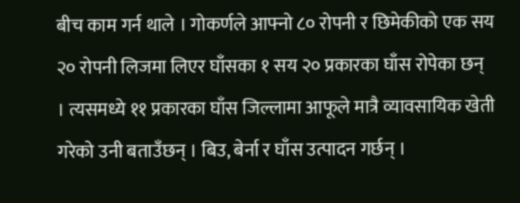बीच काम गर्न थाले । गोकर्णले आफ्नो ८० रोपनी र छिमेकीको एक सय २० रोपनी लिजमा लिएर घाँसका १ सय २० प्रकारका घाँस रोपेका छन् । त्यसमध्ये ११ प्रकारका घाँस जिल्लामा आफूले मात्रै व्यावसायिक खेती गरेको उनी बताउँछन् । बिउ, बेर्ना र घाँस उत्पादन गर्छन् ।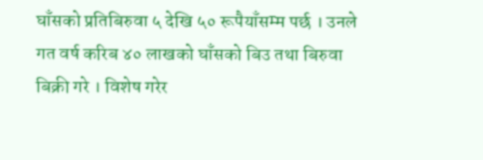घाँसको प्रतिबिरुवा ५ देखि ५० रूपैयाँसम्म पर्छ । उनले गत वर्ष करिब ४० लाखको घाँसको बिउ तथा बिरुवा बिक्री गरे । विशेष गरेर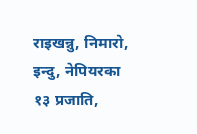राइखन्नु, निमारो, इन्दु, नेपियरका १३ प्रजाति,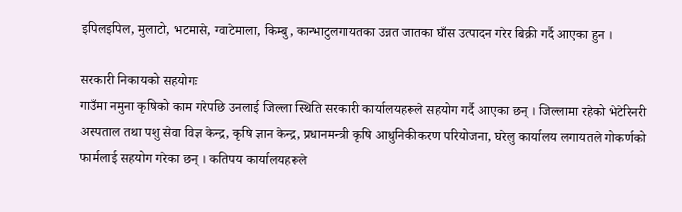इपिलइपिल, मुलाटो, भटमासे, ग्वाटेमाला, किम्बु, कान्भाटुलगायतका उन्नत जातका घाँस उत्पादन गरेर बिक्री गर्दै आएका हुन ।

सरकारी निकायको सहयोगः
गाउँमा नमुना कृषिको काम गरेपछि उनलाई जिल्ला स्थिति सरकारी कार्यालयहरूले सहयोग गर्दै आएका छन् । जिल्लामा रहेको भेटेरिनरी अस्पताल तथा पशु सेवा विज्ञ केन्द्र, कृषि ज्ञान केन्द्र, प्रधानमन्त्री कृषि आधुनिकीकरण परियोजना, घरेलु कार्यालय लगायतले गोकर्णको फार्मलाई सहयोग गरेका छन् । कतिपय कार्यालयहरूले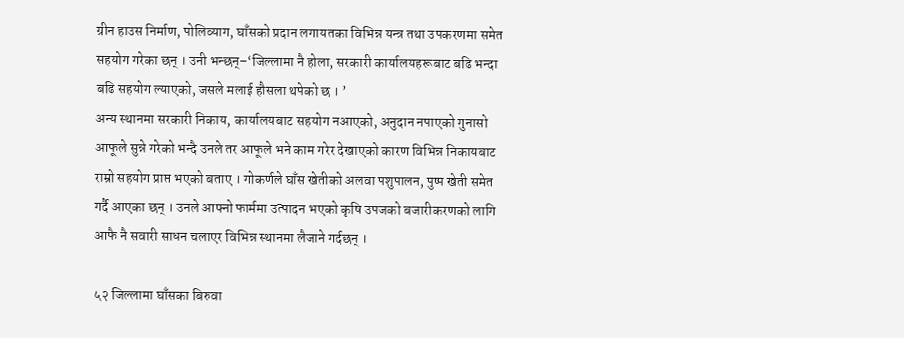ग्रीन हाउस निर्माण, पोलिव्याग, घाँसको प्रदान लगायतका विभिन्न यन्त्र तथा उपकरणमा समेत सहयोग गरेका छन् । उनी भन्छन्–‘जिल्लामा नै होला, सरकारी कार्यालयहरूबाट बढि भन्दा बढि सहयोग ल्याएको, जसले मलाई हौसला थपेको छ । ’
अन्य स्थानमा सरकारी निकाय, कार्यालयबाट सहयोग नआएको, अनुदान नपाएको गुनासो आफूले सुन्ने गरेको भन्दै उनले तर आफूले भने काम गरेर देखाएको कारण विभिन्न निकायबाट राम्रो सहयोग प्राप्त भएको बताए । गोकर्णले घाँस खेतीको अलवा पशुपालन, पुष्प खेती समेत गर्दै आएका छन् । उनले आफ्नो फार्ममा उत्पादन भएको कृषि उपजको बजारीकरणको लागि आफै नै सवारी साधन चलाएर विभिन्न स्थानमा लैजाने गर्दछन् ।

५२ जिल्लामा घाँसका बिरुवा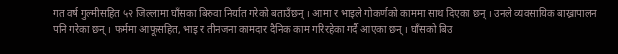गत वर्ष गुल्मीसहित ५२ जिल्लामा घाँसका बिरुवा निर्यात गरेको बताउँछन् । आमा र भाइले गोकर्णको काममा साथ दिएका छन् । उनले व्यवसायिक बाख्रापालन पनि गरेका छन् । फर्ममा आफूसहित, भाइ र तीनजना कामदार दैनिक काम गरिरहेका गर्दै आएका छन् । घाँसको बिउ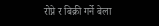रोप्ने र बिक्री गर्ने बेला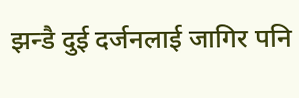झन्डै दुई दर्जनलाई जागिर पनि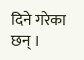दिने गरेका छन् ।